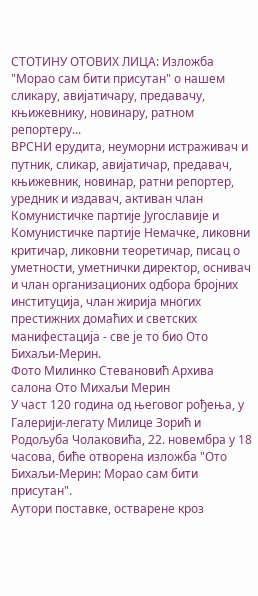СТОТИНУ ОТОВИХ ЛИЦА: Изложба "Морао сам бити присутан" о нашем сликару, авијатичару, предавачу, књижевнику, новинару, ратном репортеру...
ВРСНИ ерудита, неуморни истраживач и путник, сликар, авијатичар, предавач, књижевник, новинар, ратни репортер, уредник и издавач, активан члан Комунистичке партије Југославије и Комунистичке партије Немачке, ликовни критичар, ликовни теоретичар, писац о уметности, уметнички директор, оснивач и члан организационих одбора бројних институција, члан жирија многих престижних домаћих и светских манифестација - све је то био Ото Бихаљи-Мерин.
Фото Милинко Стевановић Архива салона Ото Михаљи Мерин
У част 120 година од његовог рођења, у Галерији-легату Милице Зорић и Родољуба Чолаковића, 22. новембра у 18 часова, биће отворена изложба "Ото Бихаљи-Мерин: Морао сам бити присутан".
Аутори поставке, остварене кроз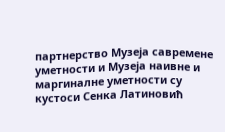партнерство Музеја савремене уметности и Музеја наивне и маргиналне уметности су кустоси Сенка Латиновић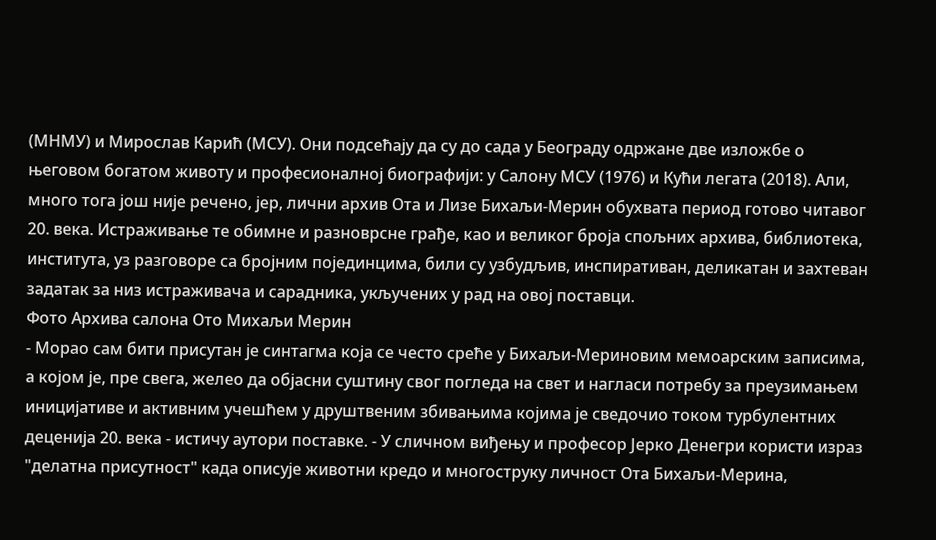(МНМУ) и Мирослав Карић (МСУ). Они подсећају да су до сада у Београду одржане две изложбе о његовом богатом животу и професионалној биографији: у Салону МСУ (1976) и Кући легата (2018). Али, много тога још није речено, јер, лични архив Ота и Лизе Бихаљи-Мерин обухвата период готово читавог 20. века. Истраживање те обимне и разноврсне грађе, као и великог броја спољних архива, библиотека, института, уз разговоре са бројним појединцима, били су узбудљив, инспиративан, деликатан и захтеван задатак за низ истраживача и сарадника, укључених у рад на овој поставци.
Фото Архива салона Ото Михаљи Мерин
- Морао сам бити присутан је синтагма која се често среће у Бихаљи-Мериновим мемоарским записима, а којом је, пре свега, желео да објасни суштину свог погледа на свет и нагласи потребу за преузимањем иницијативе и активним учешћем у друштвеним збивањима којима је сведочио током турбулентних деценија 20. века - истичу аутори поставке. - У сличном виђењу и професор Јерко Денегри користи израз "делатна присутност" када описује животни кредо и многоструку личност Ота Бихаљи-Мерина,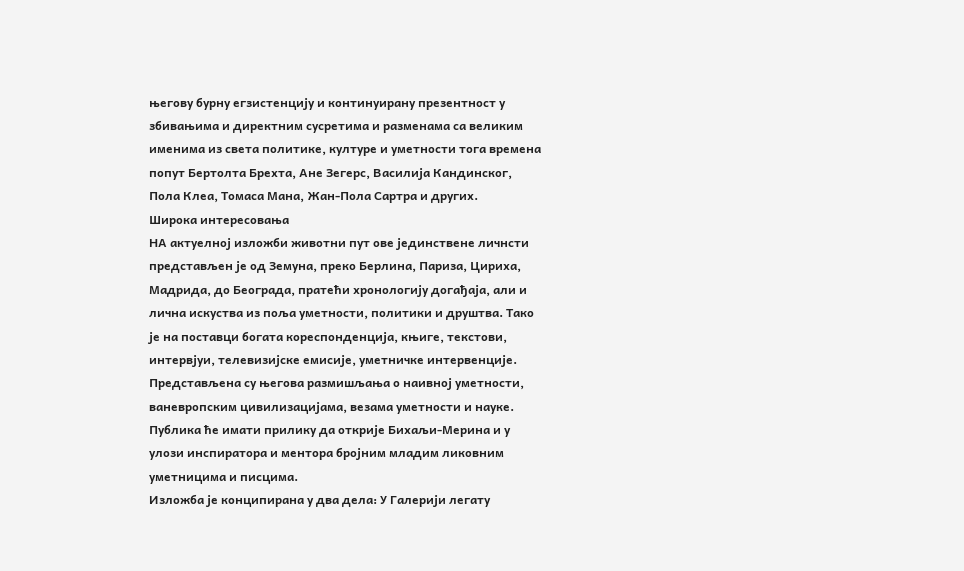његову бурну егзистенцију и континуирану презентност у збивањима и директним сусретима и разменама са великим именима из света политике, културе и уметности тога времена попут Бертолта Брехта, Ане Зегерс, Василија Кандинског, Пола Клеа, Томаса Мана, Жан-Пола Сартра и других.
Широка интересовања
НА актуелној изложби животни пут ове јединствене личнсти представљен је од Земуна, преко Берлина, Париза, Цириха, Мадрида, до Београда, пратећи хронологију догађаја, али и лична искуства из поља уметности, политики и друштва. Тако је на поставци богата кореспонденција, књиге, текстови, интервјуи, телевизијске емисије, уметничке интервенције. Представљена су његова размишљања о наивној уметности, ваневропским цивилизацијама, везама уметности и науке. Публика ће имати прилику да открије Бихаљи-Мерина и у улози инспиратора и ментора бројним младим ликовним уметницима и писцима.
Изложба је конципирана у два дела: У Галерији легату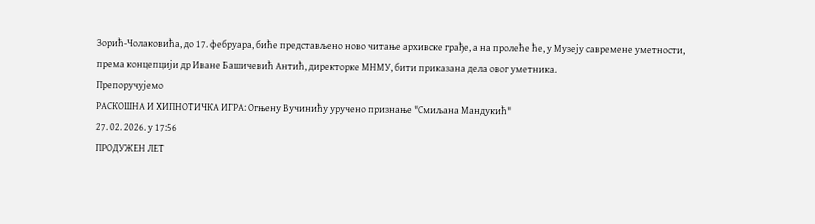Зорић-Чолаковића, до 17. фебруара, биће представљено ново читање архивске грађе, а на пролеће ће, у Музеју савремене уметности, према концепцији др Иване Башичевић Антић, директорке МНМУ, бити приказана дела овог уметника.
Препоручујемо
РАСКОШНА И ХИПНОТИЧКА ИГРА: Огњену Вучинићу уручено признање "Смиљана Мандукић"
27. 02. 2026. у 17:56
ПРОДУЖЕН ЛЕТ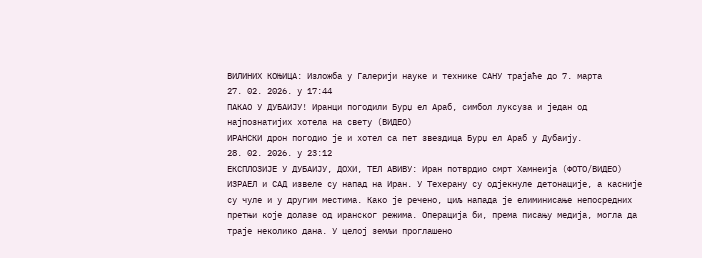ВИЛИНИХ КОЊИЦА: Изложба у Галерији науке и технике САНУ трајаће до 7. марта
27. 02. 2026. у 17:44
ПАКАО У ДУБАИЈУ! Иранци погодили Бурџ ел Араб, симбол луксуза и један од најпознатијих хотела на свету (ВИДЕО)
ИРАНСКИ дрон погодио је и хотел са пет звездица Бурџ ел Араб у Дубаију.
28. 02. 2026. у 23:12
ЕКСПЛОЗИЈЕ У ДУБАИЈУ, ДОХИ, ТЕЛ АВИВУ: Иран потврдио смрт Хамнеија (ФОТО/ВИДЕО)
ИЗРАЕЛ и САД извеле су напад на Иран. У Техерану су одјекнуле детонације, а касније су чуле и у другим местима. Како је речено, циљ напада је елиминисање непосредних претњи које долазе од иранског режима. Операција би, према писању медија, могла да траје неколико дана. У целој земљи проглашено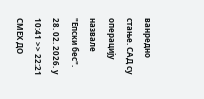ванредно стање. САД су операцију назвале "Епски бес".
28. 02. 2026. у 10:41 >> 22:21
СМЕХ ДО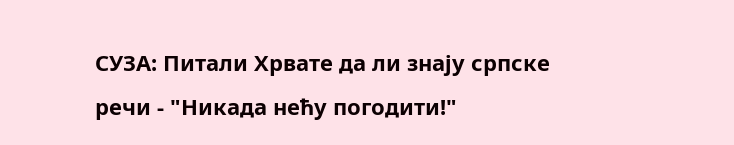СУЗА: Питали Хрвате да ли знају српске речи - "Никада нећу погодити!"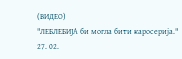(ВИДЕО)
"ЛЕБЛЕБИЈА би могла бити каросерија."
27. 02.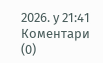2026. у 21:41
Коментари (0)